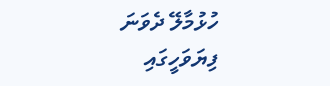ހުޅުމާލޭ ދެވަނަ ފިޔަވަހީގައި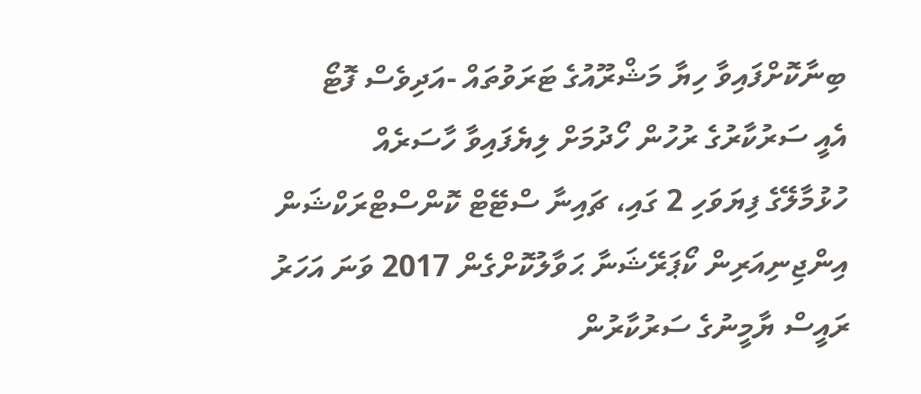ބިނާކޮށްފައިވާ ހިޔާ މަޝްރޫއުގެ ޓަރަވުތައް -އަދިވެސް ފޮޓޯ
އެއީ ސަރުކާރުގެ ރުހުން ހޯދުމަށް ލިޔެފައިވާ ހާސަރެއް
ހުޅުމާލޭގެ ފިޔަވަހި 2 ގައި، ޗައިނާ ސްޓޭޓް ކޮންސްޓްރަކްޝަން އިންޖިނިއަރިން ކޯޕަރޭޝަނާ ޙަވާލުކޮށްގެން 2017 ވަނަ އަހަރު ރައީސް ޔާމީނުގެ ސަރުކާރުން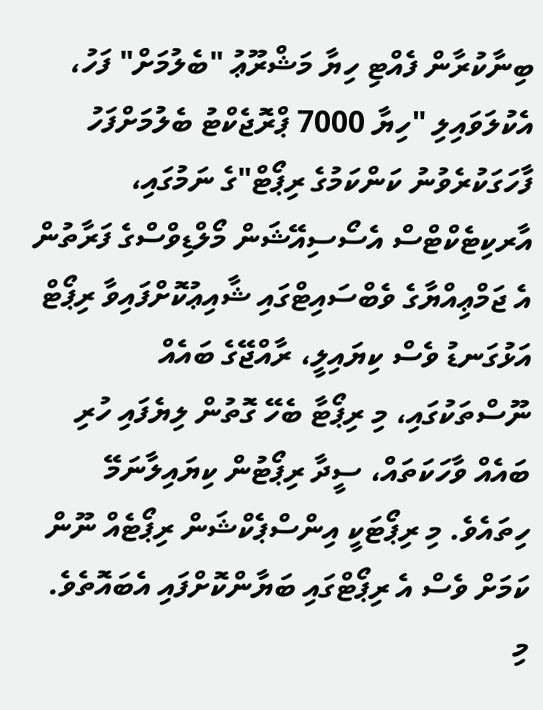ބިނާކުރާން ފެއްޓި ހިޔާ މަޝްރޫޢު "ބެލުމަށް" ފަހު، އެކުލަވައިލި "ހިޔާ 7000 ޕްރޮޖެކްޓު ބެލުމަށްފަހު ފާހަގަކުރެވުނު ކަންކަމުގެ ރިޕޯޓް"ގެ ނަމުގައި، އާރކިޓެކްޓްސް އެސޯސިއޭޝަން މޯލްޑިވްސްގެ ފަރާތުން އެ ޖަމްޢިއްޔާގެ ވެބްސައިޓްގައި ޝާއިޢުކޮށްފައިވާ ރިޕޯޓް އަޅުގަނޑު ވެސް ކިޔައިލީ، ރާއްޖޭގެ ބައެއް ނޫސްތަކުގައި، މި ރިޕޯޓާ ބެހޭ ގޮތުން ލިޔެފައި ހުރި ބައެއް ވާހަކަތައް، ސީދާ ރިޕޯޓުން ކިޔައިލާނަމޭ ހިތައެވެ. މި ރިޕޯޓަކީ އިންސްޕެކްޝަން ރިޕޯޓެއް ނޫން ކަމަށް ވެސް އެ ރިޕޯޓްގައި ބަޔާންކޮށްފައި އެބައޮތެވެ.
މި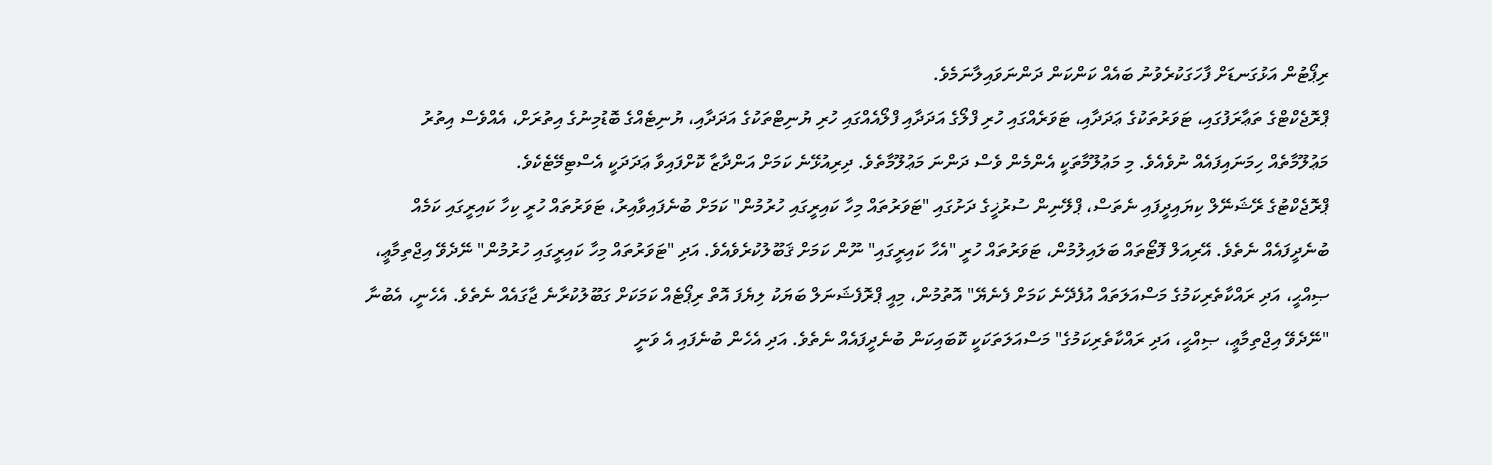ރިޕޯޓުން އަޅުގަނޑަށް ފާހަގަކުރެވުނު ބައެއް ކަންކަން ދަންނަވައިލާނަމެވެ.
ޕްރޮޖެކްޓްގެ ތަޢާރަފުގައި، ޓަވަރުތަކުގެ ޢަދަދާއި، ޓަވަރެއްގައި ހުރި ފްލޯގެ އަދަދާއި ފްލޯއެއްގައި ހުރި ޔުނިޓްތަކުގެ އަދަދާއި، ޔުނިޓެއްގެ ބޮޑުމިނުގެ އިތުރަށް، އެއްވެސް އިތުރު މަޢުލޫމާތެއް ހިމަނައިފައެއް ނުވެއެވެ. މި މަޢުލޫމާތަކީ އެންމެން ވެސް ދަންނަ މަޢުލޫމާތެވެ. ދިރިއުޅޭނެ ކަމަށް އަންދާޒާ ކޮށްފައިވާ ޢަދަދަކީ އެސްޓިމޭޓެކެވެ.
ޕްރޮޖެކްޓުގެ ރޭޝަނޭލް ކިޔައިދީފައި ނެތަސް، ޕްލޭނިން ސުރުޚީގެ ދަށުގައި "ޓަވަރުތައް މިހާ ކައިރީގައި ހުރުމުން" ކަމަށް ބުނެފައިވާއިރު، ޓަވަރުތައް ހުރީ ކިހާ ކައިރީގައި ކަމެއް ބުނެދީފައެއް ނެތެވެ. އޭރިއަލް ފޮޓޯތައް ބަލައިލުމުން، ޓަވަރުތައް ހުރީ "އެހާ ކައިރީގައި" ނޫން ކަމަށް ޤަބޫލުކުރެވެއެވެ. އަދި "ޓަވަރުތައް މިހާ ކައިރީގައި ހުރުމުން" ނޭދެވޭ އިޖްތިމާޢީ، ޞިއްޙީ، އަދި ރައްކާތެރިކަމުގެ މަސްއަލަތައް އުފެދޭނެ ކަމަށް ފެނެޔޭ" އޮތުމުން، މިއީ ޕްރޮފެޝަނަލް ބަޔަކު ލިޔެފަ އޮތް ރިޕޯޓެއް ކަމަކަށް ގަބޫލުކުރާނެ ޖާގައެއް ނެތެވެ. އެހެނީ، އެބުނާ "ނޭދެވޭ އިޖްތިމާޢީ، ޞިއްޙީ، އަދި ރައްކާތެރިކަމުގެ" މަސްއަލަތަކަކީ ކޮބައިކަން ބުނެދީފައެއް ނެތެވެ. އަދި އެހެން ބުނެފައި އެ ވަނީ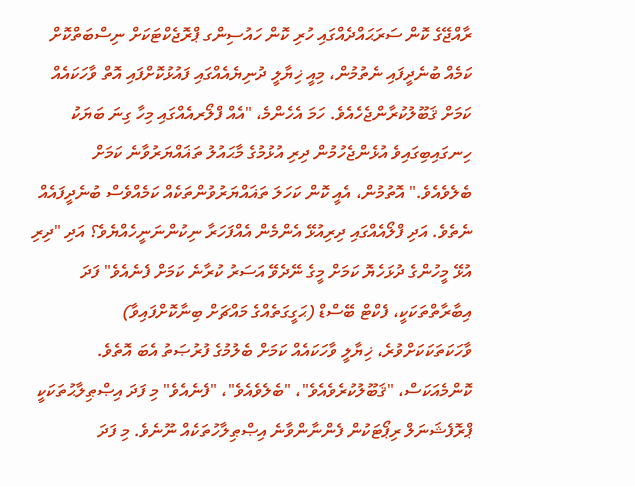ރާއްޖޭގެ ކޮން ސަރަޙައްދެއްގައި ހުރި ކޮން ހައުސިންގ ޕްރޮޖެކްޓަކަށް ނިސްބަތްކޮށް ކަމެއް ބުނެދީފައި ނެތުމުން، މިއީ ޚިޔާލީ ދުނިޔެއެއްގައި ފައުޅުކޮށްފައި އޮތް ވާހަކައެއް ކަމަށް ޤަބޫލުކުރާންޖެހެއެވެ. ހަމަ އެހެންމެ، "އެއް ފްލޯރއެއްގައި މިހާ ގިނަ ބަޔަކު ހިނގައިބިގައިވެ އުޅެންޖެހުމުން ދިރި އުޅުމުގެ މާޙައުލު ތަޣައްޔަރުވާނެ ކަމަށް ބެލެވެއެވެ." އޮތުމުން، އެއީ ކޮން ކަހަލަ ތަޣައްޔަރުވުންތަކެއް ކަމެއްވެސް ބުނެދީފައެއް ނެތެވެ. އަދި ފްލޯއެއްގައި ދިރިއުޅޭ އެންމެން އެއްފަހަރާ ނިކުންނަނީހެއްޔެވެ؟ އަދި "ދިރި އުޅޭ މީހުންގެ ދުޅަހެޔޮ ކަމަށް މީގެ ނޭދެވޭ އަސަރު ކުރާނެ ކަމަށް ފެނެއެވެ" ފަދަ އިބާރާތްތަކަކީ، ފެކްޓް ބޭސްޑް (ޙަގީގަތެއްގެ މައްޗަށް ބިނާކޮށްފައިވާ) ވާހަކަތަކަކަށްވުރެ، ޚިޔާލީ ވާހަކައެއް ކަމަށް ބެލުމުގެ ފުރުޞަތު އެބަ އޮތެވެ. ކޮންމެއަކަސް، "ޤަބޫލުކުރެވެއެވެ"، "ބެލެވެއެވެ"، "ފެނެއެވެ" މި ފަދަ އިޞްޠިލާޙުތަކަކީ ޕްރޮފެޝަނަލް ރިޕޯޓަކުން ފެންނާންވާނެ އިޞްޠިލާހުތަކެއް ނޫނެވެ. މި ފަދަ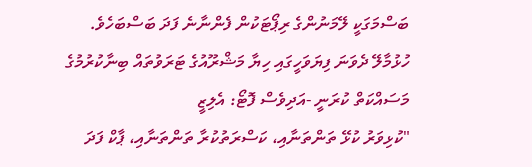ބަސްމަގަކީ ލޭމަނުންގެ ރިޕޯޓަކުން ފެންނާނެ ފަދަ ބަސްބަހެވެ.
ހުޅުމާލޭ ދެވަނަ ފިޔަވަހީގައި ހިޔާ މަޝްރޫއުގެ ޓަރަވުތައް ބިނާކުރުމުގެ މަސައްކަތް ކުރަނީ -އަދިވެސް ފޮޓޯ: އެލިޒީ
"ކުޅިވަރު ކުޅޭ ތަންތަނާއި، ކަސްރަތުކުރާ ތަންތަނާއި، ޕާކް ފަދަ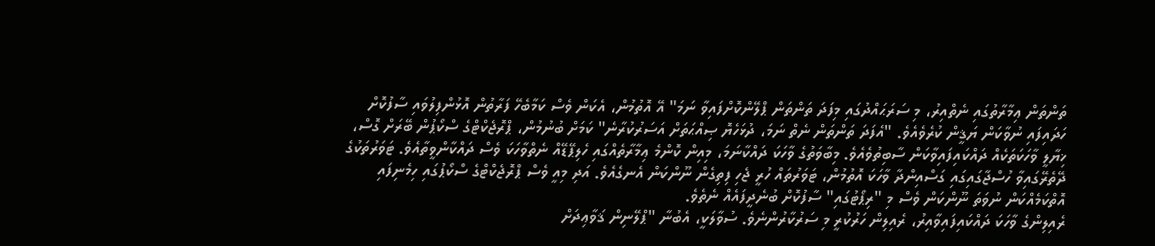ތަންތަން ޢިމާރާތުގައި ނެތްއިރު، މި ސަރަޙައްދުގައި މިފަދަ ތަންތަން ޕްލޭންކޮށްފައިވާ ނަމަ" އޭ އޮތުމުން، އެކަން ވެސް ކަމާބެހޭ ފަރާތުން އޮޅުންފިލުވައި ސާފުކޮށް ހަދައިފައި ނުވާކަން ޔަޤީން ކުރެވެއެވެ. "އެފަދަ ތަންތަން ނެތް ނަމަ، ދުޅަހެޔޮ ޞިއްޙަތަށް އަސަރުކުރާނެ" ކަމަށް ބުނުމުން، ޕްރޮޖެކްޓްގެ ސްކޯޕުން ބޭރަށް ގޮސް، ޚިޔާލީ ވާހަކަތަކެއް ދައްކައިފައިވާކަން ސާބިތުވެއެވެ. މިބާވަތުގެ ވާހަކަ ދައްކާނަމަ، މިއިން ކޮންމެ ޢިމާރާތެއްގައި ހެލިޕޭޑޭއް ނެތްވާހަކަ ވެސް ދައްކާންވީތާއެވެ. ޓަވަރުތަކުގެ ދޭތެރޭގައިވާ ހުސްޖާގައިގައި ގަސްއިންދާ ވާހަކަ އޮތުމުން، ޓަވަރުތައް ހުރީ ޖެހި ފިތިގެން ނޫންކަން އެނގެއެވެ. އަދި މިއީ ވެސް ޕްރޮޖެކްޓްގެ ސްކޯޕުގައި ހިމެނިފައި އޮތްކަމެއްކަން ނުވަތަ ނޫންކަން ވެސް މި "ރިޕޯޓުގައި" ސާފުކޮށް ބުނެދީފައެއް ނެތެވެ.
ރެއިލިންގެ ވާހަކަ ދައްކައިފައިވާއިރު، ރެއިލިން ހަރުކުރީ މި ސަރުކާރުންނެވެ. ސުވާލަކީ، އެބުނާ "ޕްލޭނިން ޤަވާޢިދަށް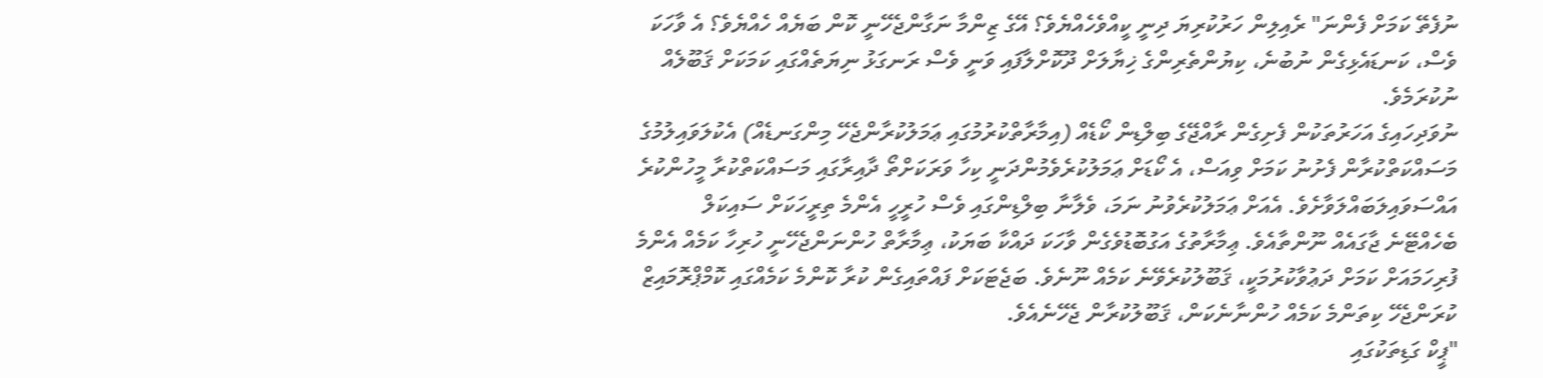ނުފެތޭ ކަމަށް ފެންނަ" ރެއިލިން ހަރުކުރިޔަ ދިނީ ކީއްވެހެއްޔެވެ؟ އޭގެ ޒިންމާ ނަގާންޖެހޭނީ ކޮން ބަޔެއް ހެއްޔެވެ؟ އެ ވާހަކަ ވެސް، ކަނޑައެޅިގެން ނުބުނެ، ކިޔުންތެރިންގެ ޚިޔާލަށް ދޫކޮށްލާފައި ވަނީ ވެސް ރަނގަޅު ނިޔަތެއްގައި ކަމަކަށް ޤަބޫލެއް ނުކުރަމެވެ.
ނުވަދިހައިގެ އަހަރުތަކުން ފެށިގެން ރާއްޖޭގެ ބިލްޑިން ކޯޑެއް (އިމާރާތްކުރުމުގައި ޢަމަލުކުރާންޖެހޭ މިންގަނޑެއް) އެކުލަވައިލުމުގެ މަސައްކަތްކުރާން ފެށުނު ކަމަށް ވިއަސް، އެ ކޯޑަށް ޢަމަލުކުރެވެމުންދަނީ ކިހާ ވަރަކަށްތޯ ދާއިރާގައި މަސައްކަތްކުރާ މީހުންކުރެ އައްސަވައިލަބައްލަވާށެވެ. އެއަށް ޢަމަލުކުރެވުނު ނަމަ، ވެލާނާ ބިލްޑިންގައި ވެސް ހުރީހީ އެންމެ ތިރީހަކަށް ސައިކަލް ބެހެއްޓޭނެ ޖާގައެއް ނޫންތާއެވެ. ޢިމާރާތުގެ އަގުބޮޑުވެގެން ވާހަކަ ދައްކާ ބަޔަކު، ޢިމާރާތް ހުންނަންޖެހޭނީ ހުރިހާ ކަމެއް އެންމެ ފުރިހަމައަށް ކަމަށް ދަޢުވާކުރުމަކީ، ޤަބޫލުކުރެވޭނެ ކަމެއް ނޫނެވެ. ބަޖެޓަކަށް ފައްތައިގެން ކުރާ ކޮންމެ ކަމެއްގައި ކޮމްޕްރޮމައިޒް ކުރަންޖެހޭ ކިތަންމެ ކަމެއް ހުންނާނެކަން، ޤަބޫލުކުރާން ޖެހޭނެއެވެ.
"ޕީކް ގަޑިތަކުގައި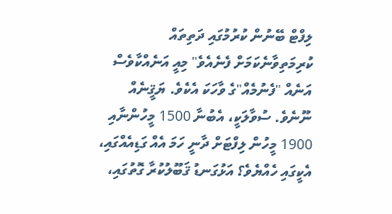ލިފްޓް ބޭނުން ކުރުމުގައި ދަތިތައް ކުރިމަތިވާނެކަމަށް ފެނެއެވެ" މިއީ އަނެއްކާވެސް އަނެއް "ފެނުމެއް"ގެ ވާހަކަ އެކެވެ. ޔަޤީނެއް ނޫނެވެ. ސުވާލަކީ، އެބުނާ 1500 މީހުންނާއި 1900 މީހުން ލިފްޓަށް ދާނީ ހަމަ އެއް ގަޑިއެއްގައި، އެކީގައި ހެއްޔެވެ؟ އަޅުގަނޑު ޤަބޫލުކުރާ ގޮތުގައި،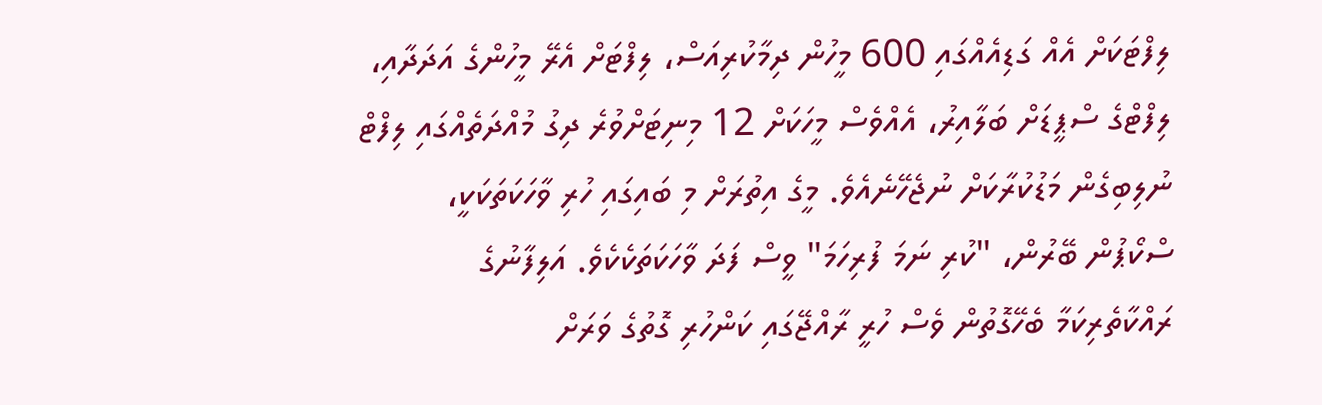ލިފްޓަކަށް އެއް ގަޑިއެއްގައި 600 މީހުން ދިމާކުރިއަސް، ލިފްޓަށް އެރޭ މީހުންގެ އަދަދާއި، ލިފްޓްގެ ސްޕީޑަށް ބަލާއިރު، އެއްވެސް މީހަކަށް 12 މިނިޓަށްވުރެ ދިގު މުއްދަތެއްގައި ލިފްޓް ނުލިބިގެން މަޑުކުރާކަށް ނުޖެހޭނެއެވެ. މީގެ އިތުރަށް މި ބައިގައި ހުރި ވާހަކަތަކަކީ، ސްކޯޕުން ބޭރުން، "ކުރި ނަމަ ފުރިހަމަ" ވީސް ފަދަ ވާހަކަތަކެކެވެ. އަލިފާނުގެ ރައްކާތެރިކަމާ ބެހޭގޮތުން ވެސް ހުރީ ރާއްޖޭގައި ކަންހުރި ގޮތުގެ ވަރަށް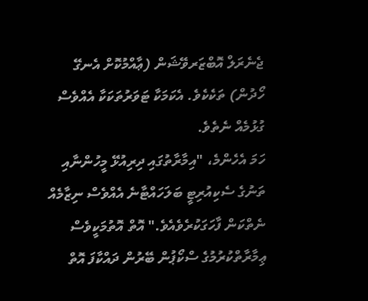ޖެނެރަލް އޮބްޒަރވޭޝަން (ޢާއްމުކޮށް އެނގޭ ހޯދުން) ތަކެކެވެ. އެކަމަކާ ޓަވަރުތަކަކާ އެއްވެސް ގުޅުމެއް ނެތެވެ.
ހަމަ އެހެންމެ، "އިމާރާތުގައި ދިރިއުޅޭ މީހުންނާއި ތަނުގެ ސެކިއުރިޓީ ބަލަހައްޓާނެ އެއްވެސް ނިޒާމެއް ނެތްކަން ފާހަގަކުރެވެއެވެ." އޮތް އޮތުމަކީވެސް ޢިމާރާތްކުރުމުގެ ސްކޯޕުން ބޭރުން ދައްކާފަ އޮތް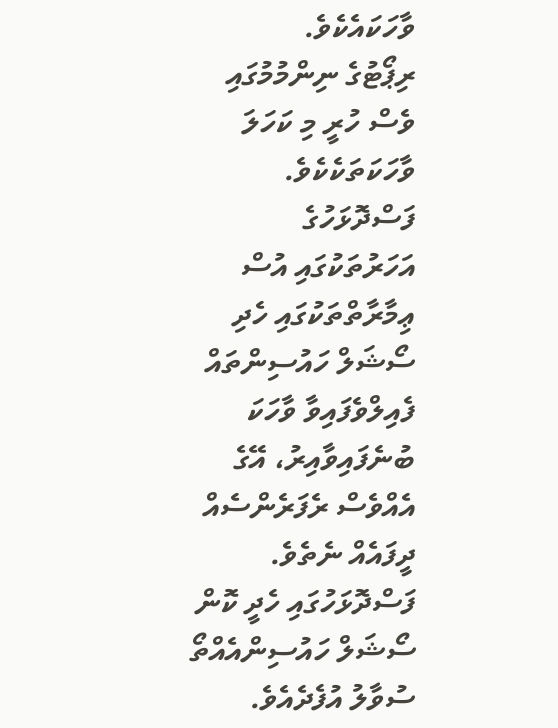ވާހަކައެކެވެ.
ރިޕޯޓުގެ ނިންމުމުގައި ވެސް ހުރީ މި ކަހަލަ ވާހަކަތަކެކެވެ. ފަސްދޮޅަހުގެ އަހަރުތަކުގައި އުސް ޢިމާރާތްތަކުގައި ހެދި ސޯޝަލް ހައުސިންތައް ފެއިލްވެފައިވާ ވާހަކަ ބުނެފައިވާއިރު، އޭގެ އެއްވެސް ރެފަރެންސެއް ދީފައެއް ނެތެވެ. ފަސްދޮޅަހުގައި ހެދީ ކޮން ސޯޝަލް ހައުސިންއެއްތޯ ސުވާލު އުފެދެއެވެ.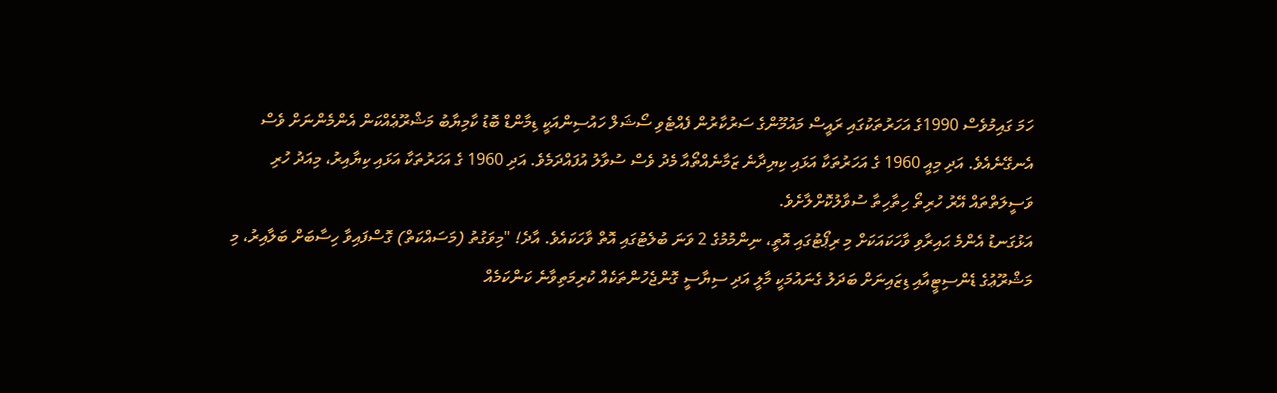ހަމަ ގައިމުވެސް 1990ގެ އަހަރުތަކުގައި ރައީސް މައުމޫންގެ ސަރުކާރުން ފެއްޓެވި ސޯޝަލް ހައުސިންއަކީ ޑިމާންޑް ބޮޑު ކާމިޔާބު މަޝްރޫޢެއްކަން އެންމެންނަށް ވެސް އެނގޭނެއެވެ. އަދި މިއީ 1960 ގެ އަހަރުތަކާ އަޅައި ކިޔިދާނެ ޒަމާނެއްތޯއާ މެދު ވެސް ސުވާލު އުފައްދަމެވެ. އަދި 1960 ގެ އަހަރުތަކާ އަޅައި ކިޔާއިރު، މިއަދު ހުރި ވަސީލަތްތައް އޭރު ހުރިތޯ ހިތާހިތާ ސުވާލުކޮށްލާށެވެ.
އަޅުގަނޑު އެންމެ ޙައިރާވި ވާހަކައަކަށް މި ރިޕޯޓުގައި އޮތީ، ނިންމުމުގެ 2 ވަނަ ބުލެޓުގައި އޮތް ވާހަކައެވެ. އާދެ! "މިވަގުތު (މަސައްކަތް) ގޮސްފައިވާ ހިސާބަށް ބަލާއިރު، މި މަޝްރޫޢުގެ ޑެންސިޓީއާއި ޑިޒައިނަށް ބަދަލު ގެނައުމަކީ މާލީ އަދި ސިޔާސީ ގޮންޖެހުންތަކެއް ކުރިމަތިވާނެ ކަންކަމެއް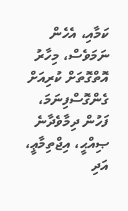ކަމާއި، އެހެން ނަމަވެސް، މިހާރު އޮތްގޮތަށް ކުރިއަށް ގެންގޮސްފިނަމަ، ފަހުން ދިމާވެދާނެ ޞިއްޙީ، އިޖްތިމާޢީ، އަދި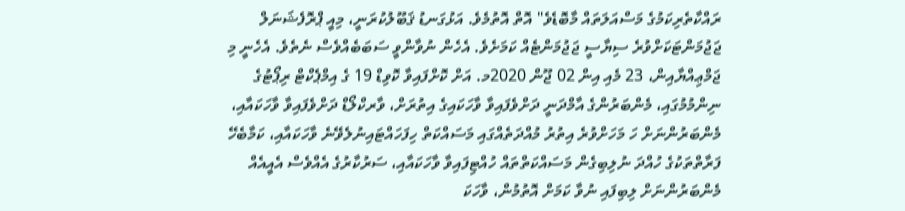ރައްކާތެރިކަމުގެ މަސްއަލަތައް މާބޮޑެވެ" އޮތް އޮތުމެވެ. އަޅުގަނޑު ޤަބޫލުކުރަނީ، މިއީ ޕްރޮފެޝަނަލް ޖަޖުމަންޓަކަށްވުރެ ސިޔާސީ ޖަޖުމަންޓެއް ކަމަށެވެ. އެހެން ނުވާންވީ ސަބަބެއްވެސް ނެތެވެ. އެހެނީ މި ޖަމްޢިއްޔާއިން، 23 މެއި އިން 02 ޖޫން 2020މ. އަށް ކޮށްފައިވާ ކޮވިޑް 19 ގެ އިމްޕެކްޓް ރިޕޯޓުގެ ނިންމުމުގައި، މެންބަރުންގެ އާމްދަނީ ދަށްވެފައިވާ ވާހަކައިގެ އިތުރަށް، ވާރކްލޯޑް ދަށްވެފައިވާ ވާހަކައާއި، މެންބަރުންނަށް ހަ މަހަށްވުރެ އިތުރު މުއްދަތެއްގައި މަސައްކަތް ހިފަހައްޓައިނުލެވޭނެ ވާހަކައާއި، ކަމާބެހޭ ފަރާތްތަކުގެ ހުއްދަ ނުލިބިގެން މަސައްކަތްތައް ހުއްޓިފައިވާ ވާހަކައާއި، ސަރުކާރުގެ އެއްވެސް އެއީއެއް މެންބަރުންނަށް ލިބިފައި ނުވާ ކަމަށް އޮތުމުން، ވާހަކަ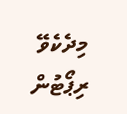މިދެކެވޭ ރިޕޯޓުން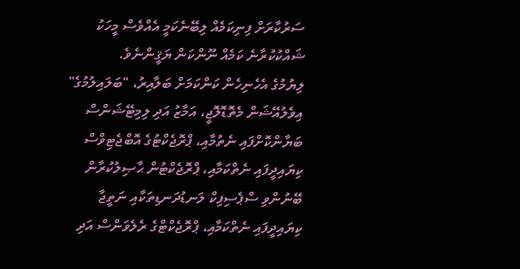ސަރުކާރަށް ފިނިކަމެއް ލިބޭނެކަމީ އެއްވެސް މީހަކު ޝައްކުކުރާނެ ކަމެއް ނޫންކަން ޔަޤީންނެވެ.
ލިޔުމުގެ އެހެނިހެން ކަންކަމަށް ބަލާއިރު، "ބަލައިލުމުގެ" އިވެލުއޭޝަން މެތޮޑޮލޮޖީ، އަމާޒު އަދި ލިމިޓޭޝަންސް ބަޔާންކޮށްފައި ނެތުމާއި، ޕްރޮޖެކްޓުގެ އޮބްޖެޓިވްސް ކިޔައިދީފައި ނެތްކަމާއި، ޕްރޮޖެކްޓުން ޙާޞިލުކުރާން ބޭނުންވި ސްޕެސިފިކް ލަނޑުދަނޑިތަކާއި ނަތީޖާ ކިޔައިދީފައި ނެތްކަމާއި، ޕްރޮޖެކްޓްގެ ރެލެވަންސް އަދި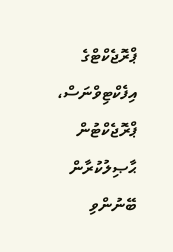ޕްރޮޖެކްޓްގެ އިފެކްޓިވްނަސް، ޕްރޮޖެކްޓުން ޙާޞިލުކުރާން ބޭނުންވި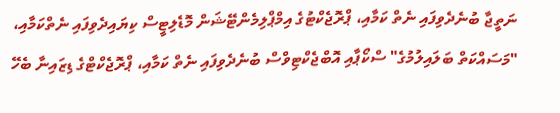ނަތީޖާ ބުނެދެވިފައި ނެތް ކަމާއި، ޕްރޮޖެކްޓުގެ އިމްޕްލިމެންޓޭޝަން މޮޑެލިޓީސް ކިޔައިދެވިފައި ނެތްކަމާއި، "މަސައްކަތް ބަލައިލުމުގެ" ސްކޯޕާއި އޮބްޖެކްޓިވްސް ބުނެދެވިފައި ނެތް ކަމާއި، ޕްރޮޖެކްޓްގެ ޑިޒައިނާ ބެހޭ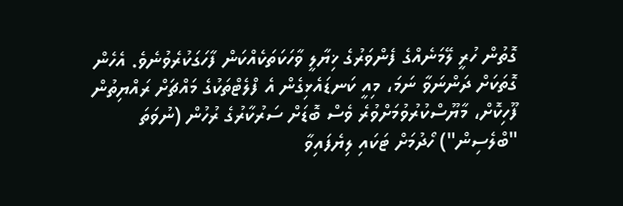ގޮތުން ހުރީ ލޭމަނެއްގެ ފެންވަރުގެ ޚިޔާލީ ވާހަކަތަކެއްކަން ފާހަގަކުރެވުނެވެ. އެހެން ގޮތަކަށް ދަންނަވާ ނަމަ، މިއީ ކަނޑައެޅިގެން އެ ފްލެޓްތަކުގެ މައްޗަށް ރައްޔިތުން ފޫހިކޮށް، މާޔޫސްކުރުވުމަށްވުރެ ވެސް ބޮޑަށް ސަރުކާރުގެ ރުހުން (ނުވަތަ "ބްލެސިން") ހޯދުމަށް ޓަކައި ލިޔެފައިވާ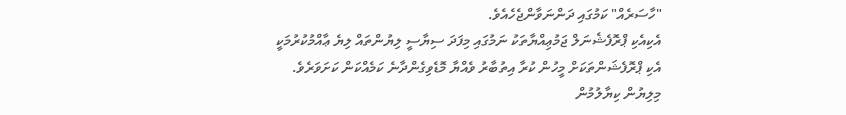"ހާސަރެއް" ކަމުގައި ދަންނަވާންޖެހެއެވެ.
އެކިއެކި ޕްރޮފެޝެނަލް ޖަމުޢިއްޔާތަކު ނަމުގައި މިފަދަ ސިޔާސީ ލިޔުންތައް ލިޔެ ޢާއްމުކުރުމަކީ އެކި ޕްރޮފެޝަންތަކަށް މީހުން ކުރާ އިތުބާރު ވެއްޔާ މޮޑެވިގެންދާނެ ކަމެއްކަން ކަށަވަރެވެ.
މިލިޔުން ކިޔާލުމުން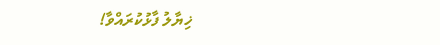ޚިޔާލު ފާޅުކުރައްވާ!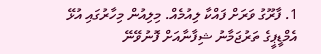1. ފާރޫގު ވަރަށް ފައްކާ ލިއުމެއް. މިލިއުން މިހާރުގައި އުޅޭ އެމްޑީޕީގެ ތަރުޖަމާނު ޝިފާނާއަށް ފޮނުވޭނޭ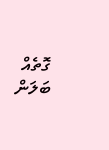ގޮތެއް ބަލަން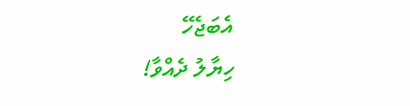އެބަޖެހޭ
ހިޔާލު ދެއްވާ!